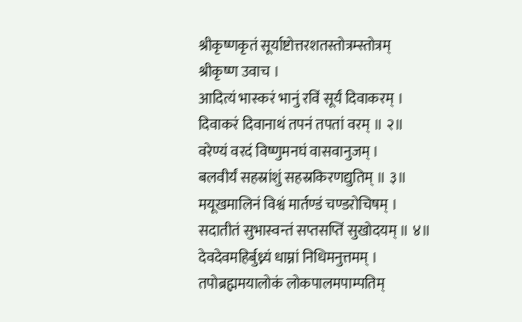श्रीकृष्णकृतं सूर्याष्टोत्तरशतस्तोत्रम्स्तोत्रम्
श्रीकृष्ण उवाच ।
आदित्यं भास्करं भानुं रविं सूर्यं दिवाकरम् ।
दिवाकरं दिवानाथं तपनं तपतां वरम् ॥ २॥
वरेण्यं वरदं विष्णुमनघं वासवानुजम् ।
बलवीर्यं सहस्रांशुं सहस्रकिरणद्युतिम् ॥ ३॥
मयूखमालिनं विश्वं मार्तण्डं चण्डरोचिषम् ।
सदातीतं सुभास्वन्तं सप्तसप्तिं सुखोदयम् ॥ ४॥
देवदेवमहिर्बुध्न्यं धाम्नां निधिमनुत्तमम् ।
तपोब्रह्ममयालोकं लोकपालमपाम्पतिम्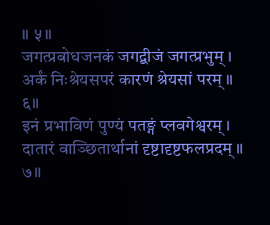॥ ५॥
जगत्प्रबोधजनकं जगद्बीजं जगत्प्रभुम् ।
अर्कं निःश्रेयसपरं कारणं श्रेयसां परम् ॥ ६॥
इनं प्रभाविणं पुण्यं पतङ्गं प्लवगेश्वरम् ।
दातारं वाञ्छितार्थानां दृष्टादृष्टफलप्रदम् ॥ ७॥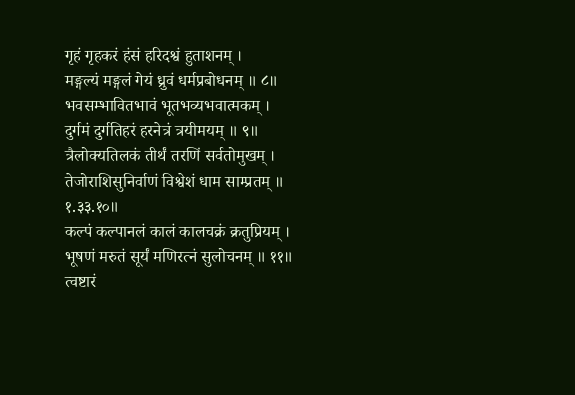गृहं गृहकरं हंसं हरिदश्वं हुताशनम् ।
मङ्गल्यं मङ्गलं गेयं ध्रुवं धर्मप्रबोधनम् ॥ ८॥
भवसम्भावितभावं भूतभव्यभवात्मकम् ।
दुर्गमं दुर्गतिहरं हरनेत्रं त्रयीमयम् ॥ ९॥
त्रैलोक्यतिलकं तीर्थं तरणिं सर्वतोमुखम् ।
तेजोराशिसुनिर्वाणं विश्वेशं धाम साम्प्रतम् ॥ १.३३.१०॥
कल्पं कल्पानलं कालं कालचक्रं क्रतुप्रियम् ।
भूषणं मरुतं सूर्यं मणिरत्नं सुलोचनम् ॥ ११॥
त्वष्टारं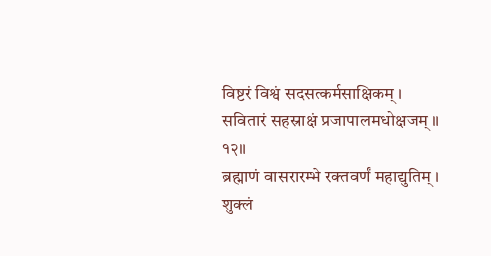विष्टरं विश्वं सदसत्कर्मसाक्षिकम् ।
सवितारं सहस्राक्षं प्रजापालमधोक्षजम् ॥ १२॥
ब्रह्माणं वासरारम्भे रक्तवर्णं महाद्युतिम् ।
शुक्लं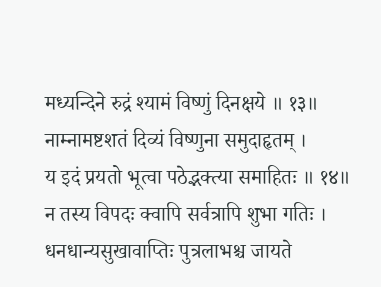मध्यन्दिने रुद्रं श्यामं विष्णुं दिनक्षये ॥ १३॥
नाम्नामष्टशतं दिव्यं विष्णुना समुदाहृतम् ।
य इदं प्रयतो भूत्वा पठेद्भक्त्या समाहितः ॥ १४॥
न तस्य विपदः क्वापि सर्वत्रापि शुभा गतिः ।
धनधान्यसुखावाप्तिः पुत्रलाभश्च जायते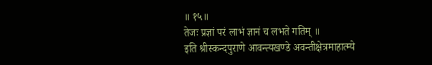॥ १५॥
तेजः प्रज्ञां परं लाभं ज्ञानं च लभते गतिम् ॥
इति श्रीस्कन्दपुराणे आवन्त्यखण्डे अवन्तीक्षेत्रमाहात्म्ये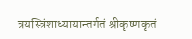त्रयस्त्रिंशाध्यायान्तर्गतं श्रीकृष्णकृतं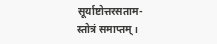सूर्याष्टोत्तरसताम-
स्तोत्रं समाप्तम् ।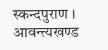स्कन्दपुराण । आवन्त्यखण्ड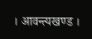। आवन्त्यखण्ड ।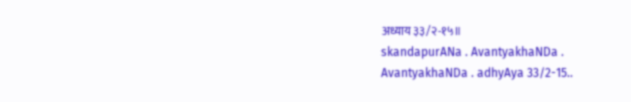अध्याय ३३/२-१५॥
skandapurANa . AvantyakhaNDa . AvantyakhaNDa . adhyAya 33/2-15..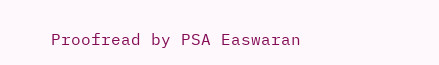Proofread by PSA Easwaran